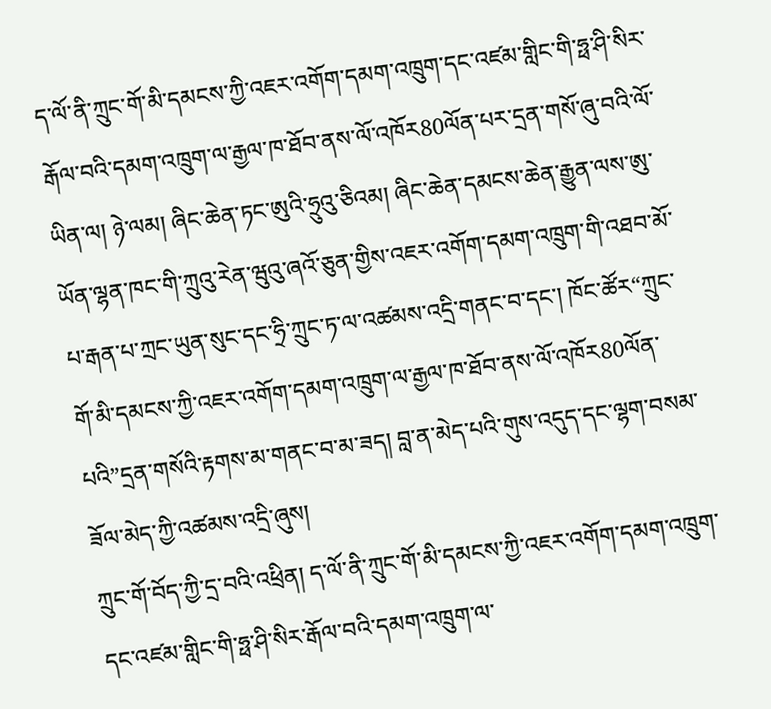ད་ལོ་ནི་ཀྲུང་གོ་མི་དམངས་ཀྱི་འཇར་འགོག་དམག་འཁྲུག་དང་འཛམ་གླིང་གི་ཧྥ་ཤི་སིར་རྒོལ་བའི་དམག་འཁྲུག་ལ་རྒྱལ་ཁ་ཐོབ་ནས་ལོ་འཁོར80ལོན་པར་དྲན་གསོ་ཞུ་བའི་ལོ་ཡིན་ལ། ཉེ་ལམ། ཞིང་ཆེན་ཏང་ཨུའི་ཧྲུའུ་ཅིའམ། ཞིང་ཆེན་དམངས་ཆེན་རྒྱུན་ལས་ཨུ་ཡོན་ལྷན་ཁང་གི་ཀྲུའུ་རེན་ཝུའུ་ཞའོ་ཅུན་གྱིས་འཇར་འགོག་དམག་འཁྲུག་གི་འཐབ་མོ་པ་རྒན་པ་ཀྲང་ཡུན་སུང་དང་ཧྲི་ཀྲུང་ཏ་ལ་འཚམས་འདྲི་གནང་བ་དང་། ཁོང་ཚོར“ཀྲུང་གོ་མི་དམངས་ཀྱི་འཇར་འགོག་དམག་འཁྲུག་ལ་རྒྱལ་ཁ་ཐོབ་ནས་ལོ་འཁོར80ལོན་པའི”དྲན་གསོའི་རྟགས་མ་གནང་བ་མ་ཟད། བླ་ན་མེད་པའི་གུས་འདུད་དང་ལྷག་བསམ་ཟོལ་མེད་ཀྱི་འཚམས་འདྲི་ཞུས།
ཀྲུང་གོ་བོད་ཀྱི་དྲ་བའི་འཕྲིན། ད་ལོ་ནི་ཀྲུང་གོ་མི་དམངས་ཀྱི་འཇར་འགོག་དམག་འཁྲུག་དང་འཛམ་གླིང་གི་ཧྥ་ཤི་སིར་རྒོལ་བའི་དམག་འཁྲུག་ལ་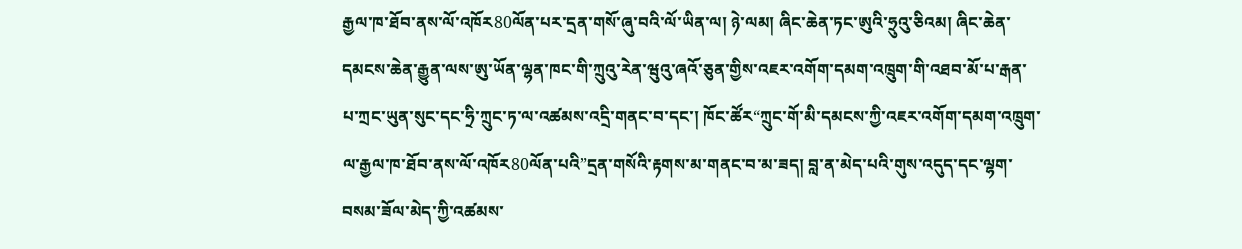རྒྱལ་ཁ་ཐོབ་ནས་ལོ་འཁོར80ལོན་པར་དྲན་གསོ་ཞུ་བའི་ལོ་ཡིན་ལ། ཉེ་ལམ། ཞིང་ཆེན་ཏང་ཨུའི་ཧྲུའུ་ཅིའམ། ཞིང་ཆེན་དམངས་ཆེན་རྒྱུན་ལས་ཨུ་ཡོན་ལྷན་ཁང་གི་ཀྲུའུ་རེན་ཝུའུ་ཞའོ་ཅུན་གྱིས་འཇར་འགོག་དམག་འཁྲུག་གི་འཐབ་མོ་པ་རྒན་པ་ཀྲང་ཡུན་སུང་དང་ཧྲི་ཀྲུང་ཏ་ལ་འཚམས་འདྲི་གནང་བ་དང་། ཁོང་ཚོར“ཀྲུང་གོ་མི་དམངས་ཀྱི་འཇར་འགོག་དམག་འཁྲུག་ལ་རྒྱལ་ཁ་ཐོབ་ནས་ལོ་འཁོར80ལོན་པའི”དྲན་གསོའི་རྟགས་མ་གནང་བ་མ་ཟད། བླ་ན་མེད་པའི་གུས་འདུད་དང་ལྷག་བསམ་ཟོལ་མེད་ཀྱི་འཚམས་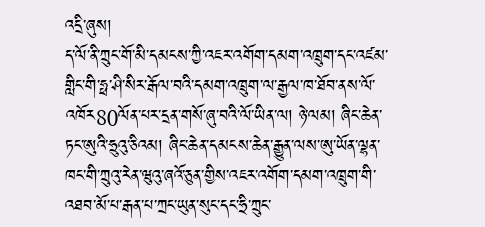འདྲི་ཞུས།
ད་ལོ་ནི་ཀྲུང་གོ་མི་དམངས་ཀྱི་འཇར་འགོག་དམག་འཁྲུག་དང་འཛམ་གླིང་གི་ཧྥ་ཤི་སིར་རྒོལ་བའི་དམག་འཁྲུག་ལ་རྒྱལ་ཁ་ཐོབ་ནས་ལོ་འཁོར80ལོན་པར་དྲན་གསོ་ཞུ་བའི་ལོ་ཡིན་ལ། ཉེ་ལམ། ཞིང་ཆེན་ཏང་ཨུའི་ཧྲུའུ་ཅིའམ། ཞིང་ཆེན་དམངས་ཆེན་རྒྱུན་ལས་ཨུ་ཡོན་ལྷན་ཁང་གི་ཀྲུའུ་རེན་ཝུའུ་ཞའོ་ཅུན་གྱིས་འཇར་འགོག་དམག་འཁྲུག་གི་འཐབ་མོ་པ་རྒན་པ་ཀྲང་ཡུན་སུང་དང་ཧྲི་ཀྲུང་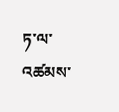ཏ་ལ་འཚམས་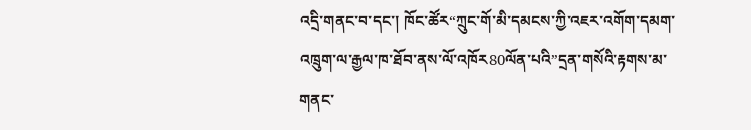འདྲི་གནང་བ་དང་། ཁོང་ཚོར“ཀྲུང་གོ་མི་དམངས་ཀྱི་འཇར་འགོག་དམག་འཁྲུག་ལ་རྒྱལ་ཁ་ཐོབ་ནས་ལོ་འཁོར80ལོན་པའི”དྲན་གསོའི་རྟགས་མ་གནང་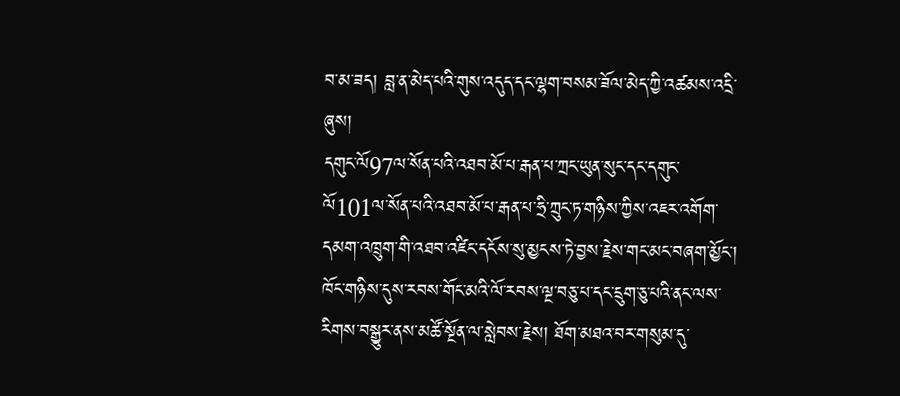བ་མ་ཟད། བླ་ན་མེད་པའི་གུས་འདུད་དང་ལྷག་བསམ་ཟོལ་མེད་ཀྱི་འཚམས་འདྲི་ཞུས།
དགུང་ལོ97ལ་སོན་པའི་འཐབ་མོ་པ་རྒན་པ་ཀྲང་ཡུན་སུང་དང་དགུང་ལོ101ལ་སོན་པའི་འཐབ་མོ་པ་རྒན་པ་ཧྲི་ཀྲུང་ཏ་གཉིས་ཀྱིས་འཇར་འགོག་དམག་འཁྲུག་གི་འཐབ་འཛིང་དངོས་སུ་མྱངས་ཏེ་བྱས་རྗེས་གང་མང་བཞག་མྱོང་། ཁོང་གཉིས་དུས་རབས་གོང་མའི་ལོ་རབས་ལྔ་བཅུ་པ་དང་དྲུག་ཅུ་པའི་ནང་ལས་རིགས་བསྒྱུར་ནས་མཚོ་སྔོན་ལ་སླེབས་རྗེས། ཐོག་མཐའ་བར་གསུམ་དུ་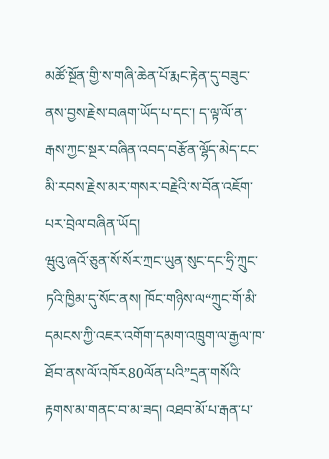མཚོ་སྔོན་གྱི་ས་གཞི་ཆེན་པོ་རྨང་རྟེན་དུ་བཟུང་ནས་བྱས་རྗེས་བཞག་ཡོད་པ་དང་། ད་ལྟ་ལོ་ན་རྒས་ཀྱང་སྔར་བཞིན་འབད་བརྩོན་ལྷོད་མེད་ངང་མི་རབས་རྗེས་མར་གསར་བརྗེའི་ས་བོན་འཇོག་པར་བྲེལ་བཞིན་ཡོད།
ཝུའུ་ཞའོ་ཅུན་སོ་སོར་ཀྲང་ཡུན་སུང་དང་ཧྲི་ཀྲུང་ཏའི་ཁྱིམ་དུ་སོང་ནས། ཁོང་གཉིས་ལ“ཀྲུང་གོ་མི་དམངས་ཀྱི་འཇར་འགོག་དམག་འཁྲུག་ལ་རྒྱལ་ཁ་ཐོབ་ནས་ལོ་འཁོར80ལོན་པའི”དྲན་གསོའི་རྟགས་མ་གནང་བ་མ་ཟད། འཐབ་མོ་པ་རྒན་པ་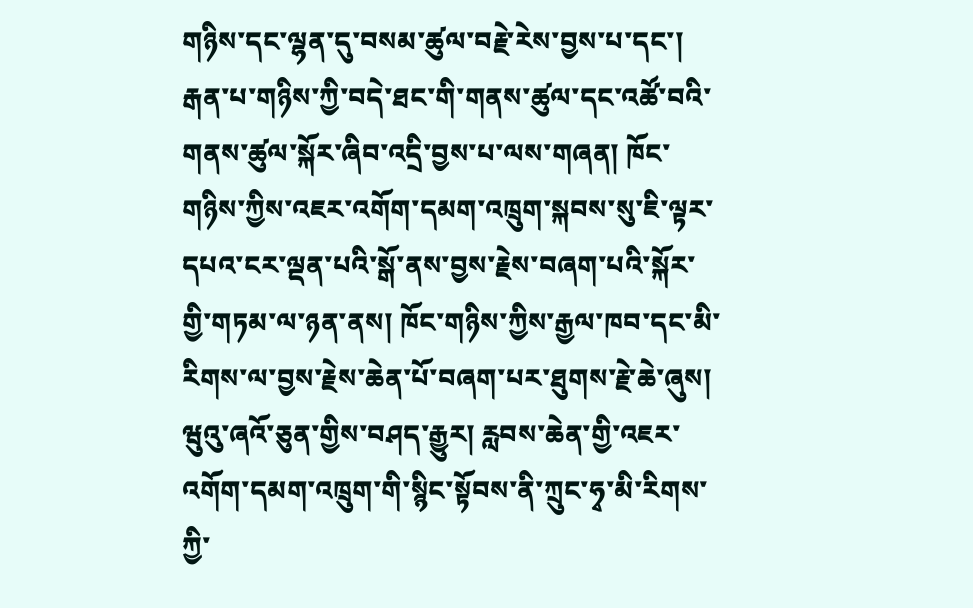གཉིས་དང་ལྷན་དུ་བསམ་ཚུལ་བརྗེ་རེས་བྱས་པ་དང་། རྒན་པ་གཉིས་ཀྱི་བདེ་ཐང་གི་གནས་ཚུལ་དང་འཚོ་བའི་གནས་ཚུལ་སྐོར་ཞིབ་འདྲི་བྱས་པ་ལས་གཞན། ཁོང་གཉིས་ཀྱིས་འཇར་འགོག་དམག་འཁྲུག་སྐབས་སུ་ཇི་ལྟར་དཔའ་ངར་ལྡན་པའི་སྒོ་ནས་བྱས་རྗེས་བཞག་པའི་སྐོར་གྱི་གཏམ་ལ་ཉན་ནས། ཁོང་གཉིས་ཀྱིས་རྒྱལ་ཁབ་དང་མི་རིགས་ལ་བྱས་རྗེས་ཆེན་པོ་བཞག་པར་ཐུགས་རྗེ་ཆེ་ཞུས། ཝུའུ་ཞའོ་ཅུན་གྱིས་བཤད་རྒྱུར། རླབས་ཆེན་གྱི་འཇར་འགོག་དམག་འཁྲུག་གི་སྙིང་སྟོབས་ནི་ཀྲུང་ཧྭ་མི་རིགས་ཀྱི་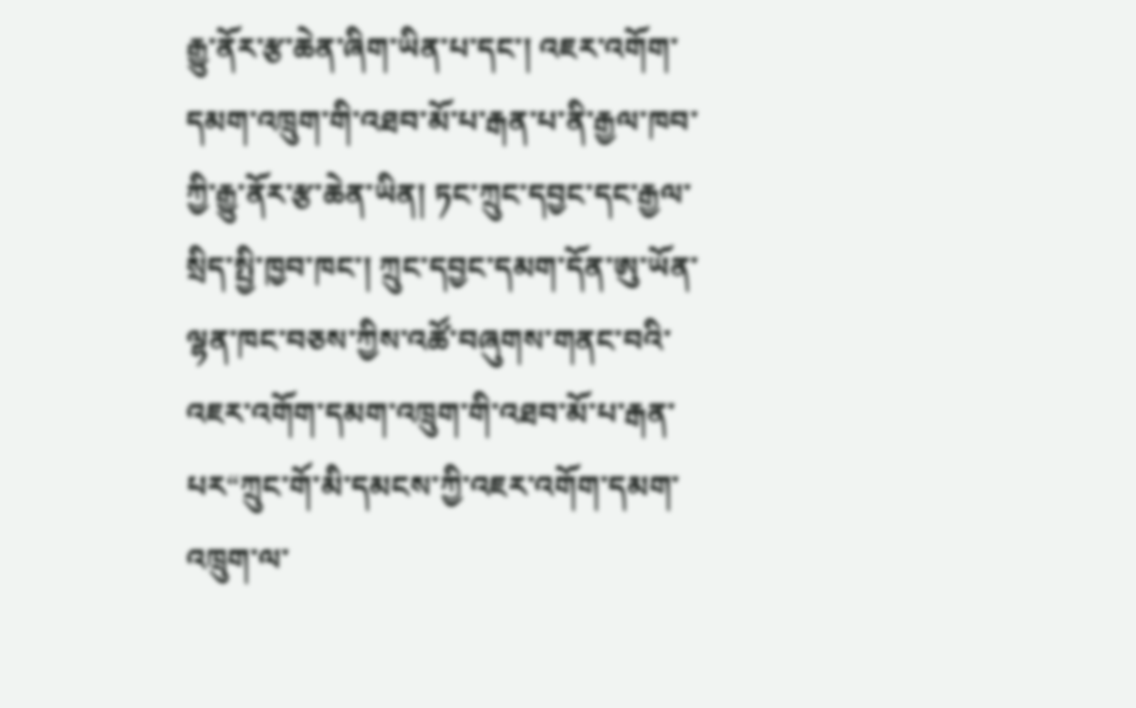རྒྱུ་ནོར་རྩ་ཆེན་ཞིག་ཡིན་པ་དང་། འཇར་འགོག་དམག་འཁྲུག་གི་འཐབ་མོ་པ་རྒན་པ་ནི་རྒྱལ་ཁབ་ཀྱི་རྒྱུ་ནོར་རྩ་ཆེན་ཡིན། ཏང་ཀྲུང་དབྱང་དང་རྒྱལ་སྲིད་སྤྱི་ཁྱབ་ཁང་། ཀྲུང་དབྱང་དམག་དོན་ཨུ་ཡོན་ལྷན་ཁང་བཅས་ཀྱིས་འཚོ་བཞུགས་གནང་བའི་འཇར་འགོག་དམག་འཁྲུག་གི་འཐབ་མོ་པ་རྒན་པར“ཀྲུང་གོ་མི་དམངས་ཀྱི་འཇར་འགོག་དམག་འཁྲུག་ལ་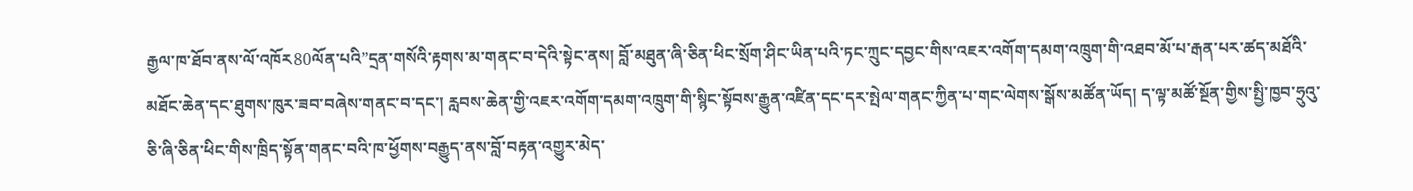རྒྱལ་ཁ་ཐོབ་ནས་ལོ་འཁོར80ལོན་པའི”དྲན་གསོའི་རྟགས་མ་གནང་བ་དེའི་སྟེང་ནས། བློ་མཐུན་ཞི་ཅིན་ཕིང་སྲོག་ཤིང་ཡིན་པའི་ཏང་ཀྲུང་དབྱང་གིས་འཇར་འགོག་དམག་འཁྲུག་གི་འཐབ་མོ་པ་རྒན་པར་ཚད་མཐོའི་མཐོང་ཆེན་དང་ཐུགས་ཁུར་ཟབ་བཞེས་གནང་བ་དང་། རླབས་ཆེན་གྱི་འཇར་འགོག་དམག་འཁྲུག་གི་སྙིང་སྟོབས་རྒྱུན་འཛིན་དང་དར་སྤེལ་གནང་ཀྱིན་པ་གང་ལེགས་སྒོས་མཚོན་ཡོད། ད་ལྟ་མཚོ་སྔོན་གྱིས་སྤྱི་ཁྱབ་ཧྲུའུ་ཅི་ཞི་ཅིན་ཕིང་གིས་ཁྲིད་སྟོན་གནང་བའི་ཁ་ཕྱོགས་བརྒྱུད་ནས་བློ་བརྟན་འགྱུར་མེད་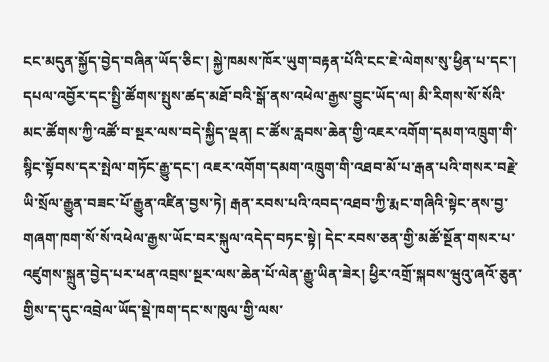ངང་མདུན་སྐྱོད་བྱེད་བཞིན་ཡོད་ཅིང་། སྐྱེ་ཁམས་ཁོར་ཡུག་བརྟན་པོའི་ངང་ཇེ་ལེགས་སུ་ཕྱིན་པ་དང་། དཔལ་འབྱོར་དང་སྤྱི་ཚོགས་སྤུས་ཚད་མཐོ་བའི་སྒོ་ནས་འཕེལ་རྒྱས་བྱུང་ཡོད་ལ། མི་རིགས་སོ་སོའི་མང་ཚོགས་ཀྱི་འཚོ་བ་སྔར་ལས་བདེ་སྐྱིད་ལྡན། ང་ཚོས་རླབས་ཆེན་གྱི་འཇར་འགོག་དམག་འཁྲུག་གི་སྙིང་སྟོབས་དར་སྤེལ་གཏོང་རྒྱུ་དང་། འཇར་འགོག་དམག་འཁྲུག་གི་འཐབ་མོ་པ་རྒན་པའི་གསར་བརྗེ་ཡི་སྲོལ་རྒྱུན་བཟང་པོ་རྒྱུན་འཛིན་བྱས་ཏེ། རྒན་རབས་པའི་འབད་འཐབ་ཀྱི་རྨང་གཞིའི་སྟེང་ནས་བྱ་གཞག་ཁག་སོ་སོ་འཕེལ་རྒྱས་ཡོང་བར་སྐུལ་འདེད་བཏང་སྟེ། དེང་རབས་ཅན་གྱི་མཚོ་སྔོན་གསར་པ་འཛུགས་སྐྲུན་བྱེད་པར་ཕན་འབྲས་སྔར་ལས་ཆེན་པོ་ལེན་རྒྱུ་ཡིན་ཟེར། ཕྱིར་འགྲོ་སྐབས་ཝུའུ་ཞའོ་ཅུན་གྱིས་ད་དུང་འབྲེལ་ཡོད་སྡེ་ཁག་དང་ས་ཁུལ་གྱི་ལས་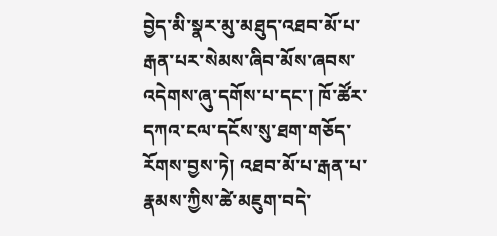བྱེད་མི་སྣར་མུ་མཐུད་འཐབ་མོ་པ་རྒན་པར་སེམས་ཞིབ་མོས་ཞབས་འདེགས་ཞུ་དགོས་པ་དང་། ཁོ་ཚོར་དཀའ་ངལ་དངོས་སུ་ཐག་གཅོད་རོགས་བྱས་ཏེ། འཐབ་མོ་པ་རྒན་པ་རྣམས་ཀྱིས་ཚེ་མཇུག་བདེ་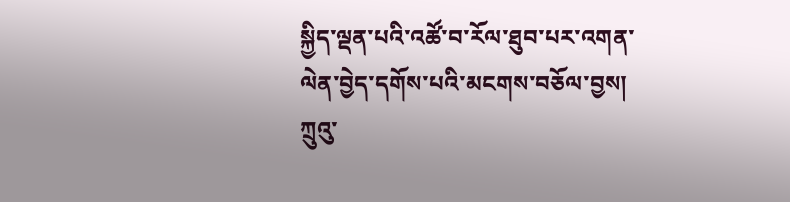སྐྱིད་ལྡན་པའི་འཚོ་བ་རོལ་ཐུབ་པར་འགན་ལེན་བྱེད་དགོས་པའི་མངགས་བཅོལ་བྱས།
ཀྲུའུ་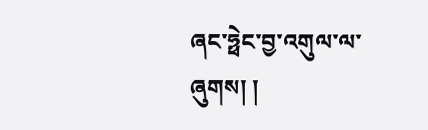ཞང་ཧྥེང་བྱ་འགུལ་ལ་ཞུགས། །